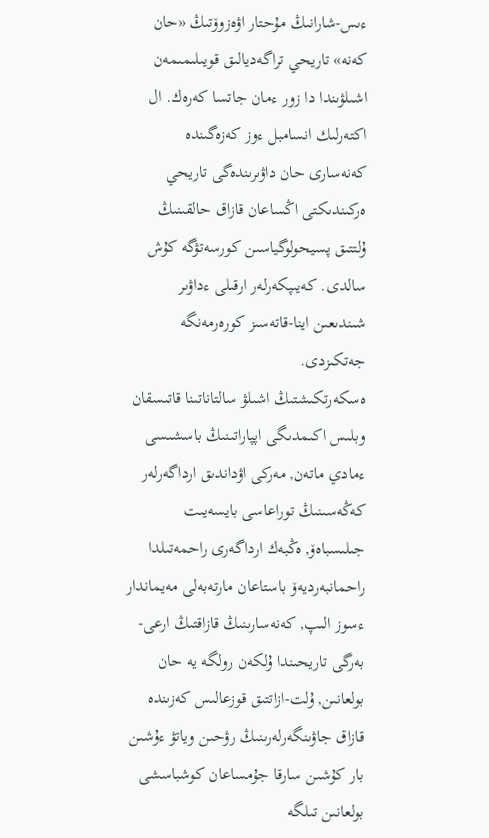ءىس-شارانىڭ مۇحتار اۋەزوۆتىڭ «حان كەنە» تاريحي تراگەديالىق قويىلىمىمەن اشىلۋىندا دا زور ءمان جاتسا كەرەك. ال اكتەرلىك انسامبل ءوز كەزەگىندە كەنەسارى حان داۋىرىندەگى تاريحي ەركىندىكتى اڭساعان قازاق حالقىنىڭ ۇلتتىق پسيحولوگياسىن كورسەتۋگە كۇش سالدى. كەيىپكەرلەر ارقىلى ءداۋىر شىندىعىن اينا-قاتەسىز كورەرمەنگە جەتكىزدى.
ەسكەرتكىشتىڭ اشىلۋ سالتاناتىنا قاتىسقان وبلىس اكىمدىگى اپپاراتىنىڭ باسشىسى ءمادي ماتەن, مەركى اۋداندىق ارداگەرلەر كەڭەسىنىڭ توراعاسى بايسەيىت جىلىسباەۆ, ەڭبەك ارداگەرى راحمەتىلدا راحمانبەرديەۆ باستاعان مارتەبەلى مەيماندار ءسوز الىپ, كەنەسارىنىڭ قازاقتىڭ ارعى-بەرگى تاريحىندا ۇلكەن رولگە يە حان بولعانىن, ۇلت-ازاتتىق قوزعالىس كەزىندە قازاق جاۋىنگەرلەرىنىڭ رۋحىن وياتۋ ءۇشىن بار كۇشىن سارقا جۇمساعان كوشباسشى بولعانىن تىلگە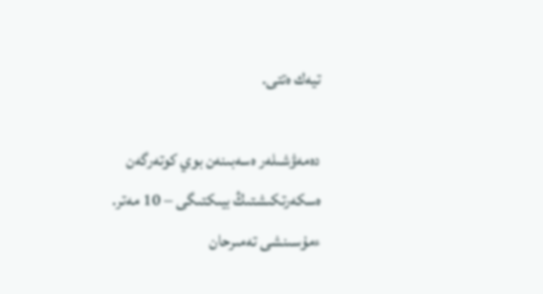تيەك ەتتى.

دەمەۋشىلەر ەسەبىنەن بوي كوتەرگەن ەسكەرتكىشتىڭ بيىكتىگى – 10 مەتر. ءمۇسىنشى تەمىرحان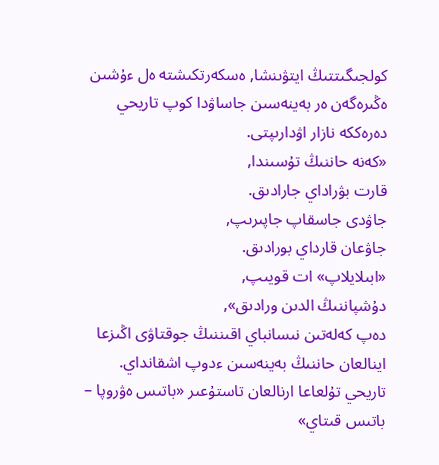كولجىگىتتىڭ ايتۋىنشا, ەسكەرتكىشتە ەل ءۇشىن ەڭىرەگەن ەر بەينەسىن جاساۋدا كوپ تاريحي دەرەككە نازار اۋدارىپتى.
«كەنە حاننىڭ تۇسىندا,
قارت بۋراداي جارادىق.
جاۋدى جاسقاپ جاپىرىپ,
جاۋعان قارداي بورادىق.
«ابىلايلاپ» ات قويىپ,
دۇشپاننىڭ الدىن ورادىق»,
دەپ كەلەتىن نىسانباي اقىننىڭ جوقتاۋى اڭىزعا اينالعان حاننىڭ بەينەسىن ءدوپ اشقانداي.
تاريحي تۇلعاعا ارنالعان تاستۇعىر «باتىس ەۋروپا – باتىس قىتاي»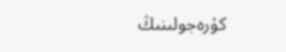كۇرەجولىنىڭ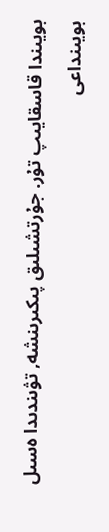بويىندا قاسقايىپ تۇر. جۇرتشىلىق پىكىرىنشە, تۋىندىدا ەسىل بويىنداعى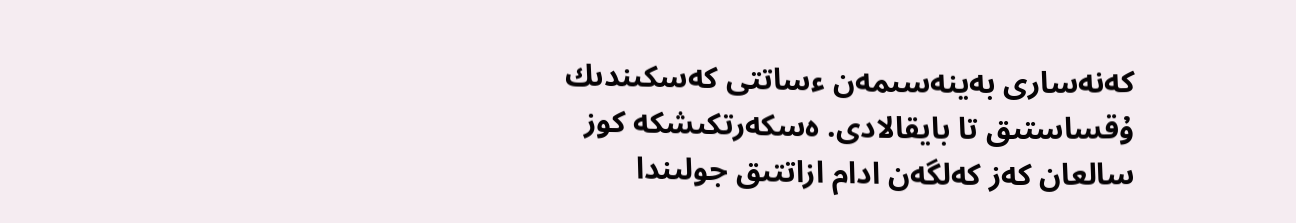كەنەسارى بەينەسىمەن ءساتتى كەسكىندىك ۇقساستىق تا بايقالادى. ەسكەرتكىشكە كوز سالعان كەز كەلگەن ادام ازاتتىق جولىندا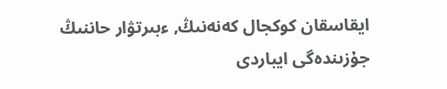ايقاسقان كوكجال كەنەنىڭ, ءبىرتۋار حاننىڭ جۇزىندەگى ايباردى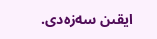ايقىن سەزەدى.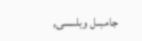جامبىل وبلىسى,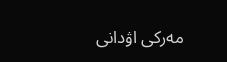مەركى اۋدانى